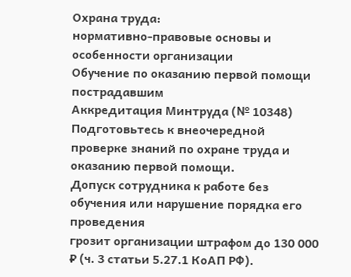Охрана труда:
нормативно-правовые основы и особенности организации
Обучение по оказанию первой помощи пострадавшим
Аккредитация Минтруда (№ 10348)
Подготовьтесь к внеочередной проверке знаний по охране труда и оказанию первой помощи.
Допуск сотрудника к работе без обучения или нарушение порядка его проведения
грозит организации штрафом до 130 000 ₽ (ч. 3 статьи 5.27.1 КоАП РФ).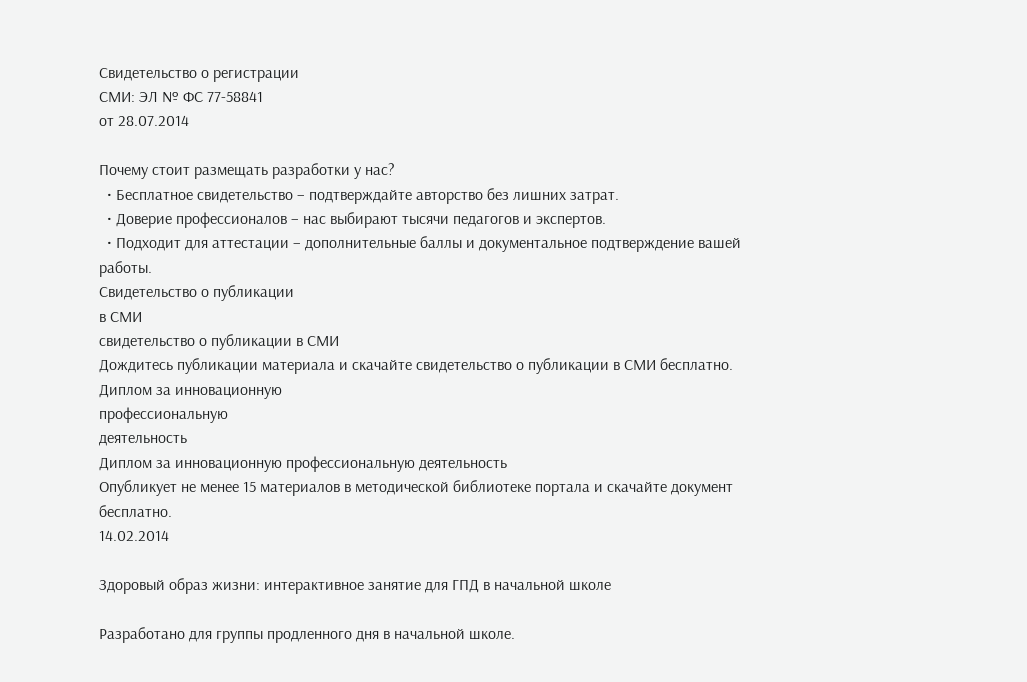Свидетельство о регистрации
СМИ: ЭЛ № ФС 77-58841
от 28.07.2014

Почему стоит размещать разработки у нас?
  • Бесплатное свидетельство – подтверждайте авторство без лишних затрат.
  • Доверие профессионалов – нас выбирают тысячи педагогов и экспертов.
  • Подходит для аттестации – дополнительные баллы и документальное подтверждение вашей работы.
Свидетельство о публикации
в СМИ
свидетельство о публикации в СМИ
Дождитесь публикации материала и скачайте свидетельство о публикации в СМИ бесплатно.
Диплом за инновационную
профессиональную
деятельность
Диплом за инновационную профессиональную деятельность
Опубликует не менее 15 материалов в методической библиотеке портала и скачайте документ бесплатно.
14.02.2014

Здоровый образ жизни: интерактивное занятие для ГПД в начальной школе

Разработано для группы продленного дня в начальной школе.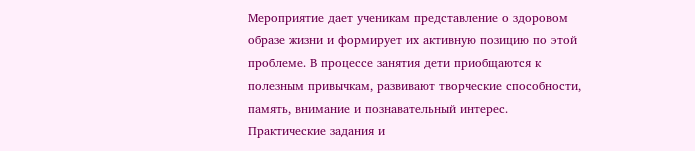Мероприятие дает ученикам представление о здоровом образе жизни и формирует их активную позицию по этой проблеме. В процессе занятия дети приобщаются к полезным привычкам, развивают творческие способности, память, внимание и познавательный интерес. Практические задания и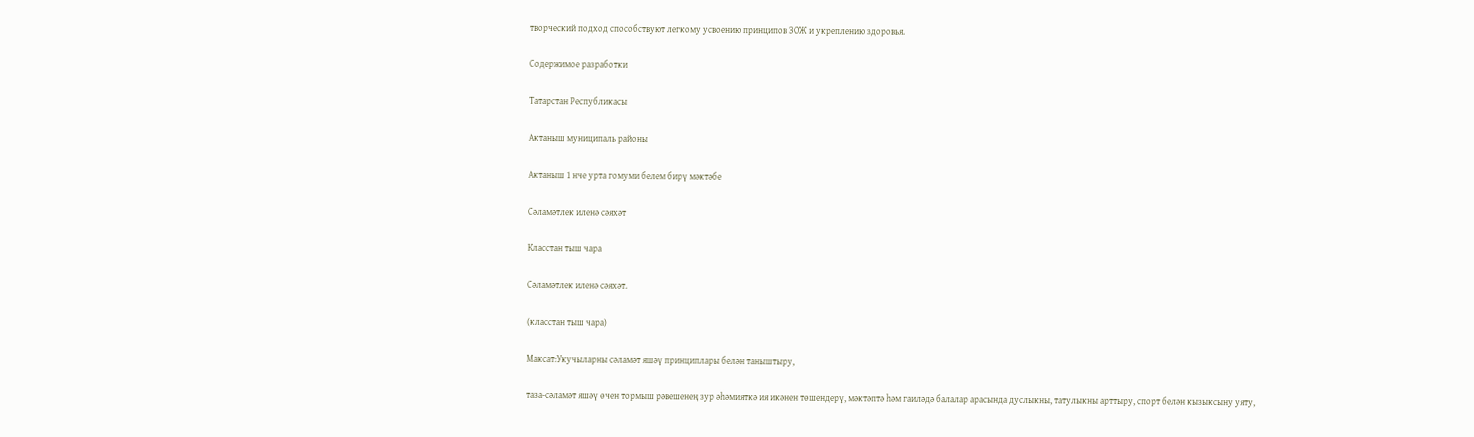творческий подход способствуют легкому усвоению принципов ЗОЖ и укреплению здоровья.

Содержимое разработки

Татарстан Республикасы

Актаныш муниципаль районы

Актаныш 1 нче урта гомуми белем бирү мәктәбе

Сәламәтлек иленә сәяхәт

Класстан тыш чара

Сәламәтлек иленә сәяхәт.

(класстан тыш чара)

Максат:Укучыларны сәламәт яшәү принциплары белән таныштыру,

таза-сәламәт яшәү өчен тормыш рәвешенең зур әһәмияткә ия икәнен төшендерү, мәктәптә һәм гаиләдә балалар арасында дуслыкны, татулыкны арттыру, спорт белән кызыксыну уяту,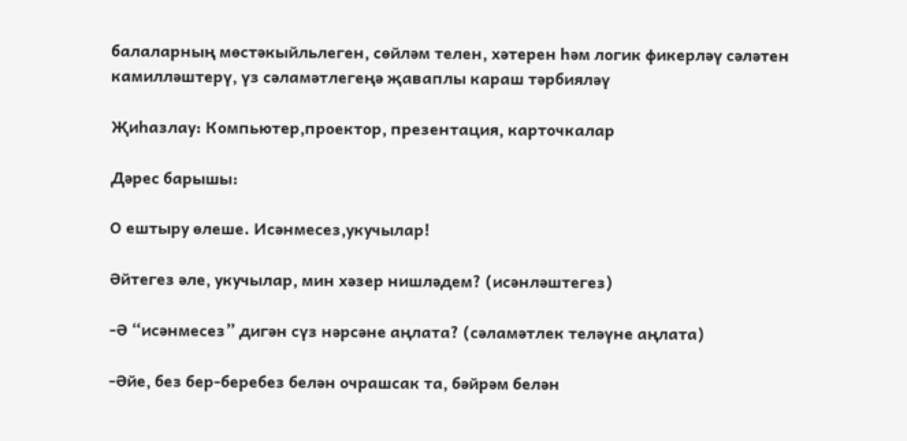балаларның мөстәкыйльлеген, сөйләм телен, хәтерен һәм логик фикерләү сәләтен камилләштерү, үз сәламәтлегеңә җаваплы караш тәрбияләү

Җиһазлау: Компьютер,проектор, презентация, карточкалар

Дәрес барышы:

О ештыру өлеше. Исәнмесез,укучылар!

Әйтегез әле, укучылар, мин хәзер нишләдем? (исәнләштегез)

-Ә “исәнмесез” дигән сүз нәрсәне аңлата? (сәламәтлек теләүне аңлата)

-Әйе, без бер-беребез белән очрашсак та, бәйрәм белән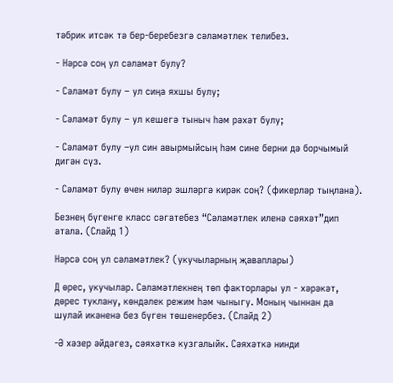тәбрик итсәк тә бер-беребезгә сәламәтлек телибез.

- Нәрсә соң ул сәламәт булу?

- Сәламәт булу – ул сиңа яхшы булу;

- Сәламәт булу – ул кешегә тыныч һәм рәхәт булу;

- Сәламәт булу –ул син авырмыйсың һәм сине берни дә борчымый дигән сүз.

- Сәламәт булу өчен ниләр эшләргә кирәк соң? (фикерләр тыңлана).

Безнең бүгенге класс сәгатебез “Сәламәтлек иленә сәяхәт”дип атала. (Слайд 1)

Нәрсә соң ул сәламәтлек? (укучыларның җаваплары)

Д өрес, укучылар. Сәламәтлекнең төп факторлары ул - хәрәкәт, дөрес туклану, көндәлек режим һәм чыныгу. Моның чыннан да шулай икәненә без бүген төшенербез. (Слайд 2)

-Ә хәзер әйдәгез, сәяхәткә кузгалыйк. Сәяхәткә нинди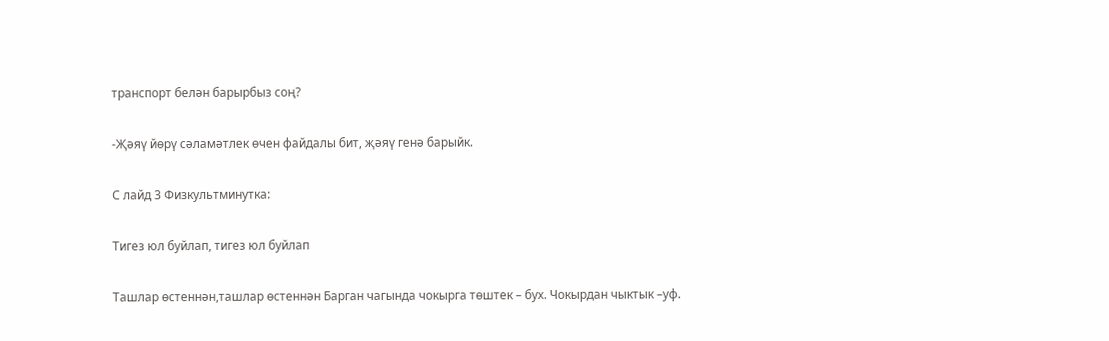транспорт белән барырбыз соң?

-Җәяү йөрү сәламәтлек өчен файдалы бит, җәяү генә барыйк.

С лайд 3 Физкультминутка:

Тигез юл буйлап, тигез юл буйлап

Ташлар өстеннән,ташлар өстеннән Барган чагында чокырга төштек – бух. Чокырдан чыктык –уф.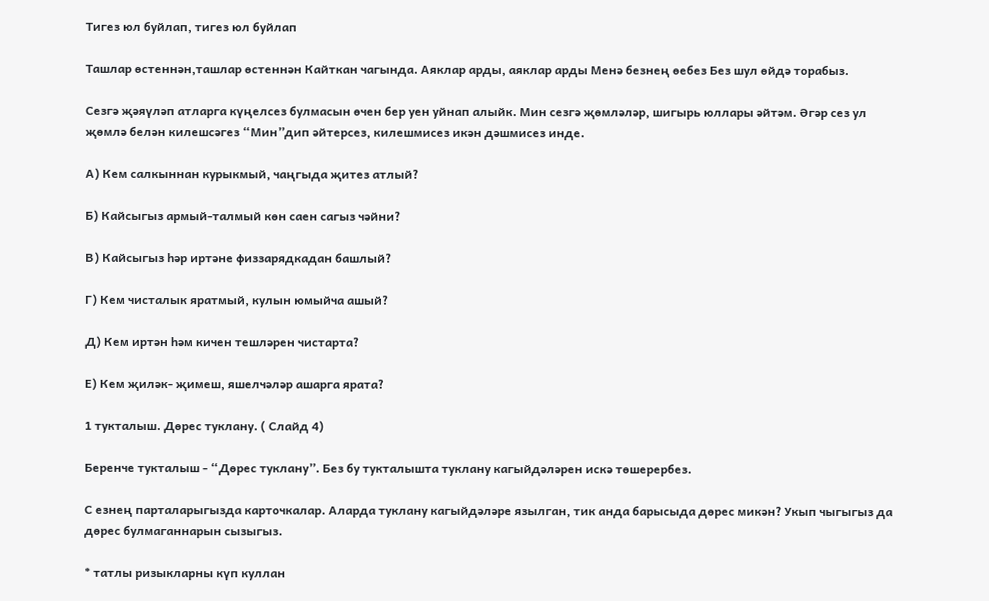Тигез юл буйлап, тигез юл буйлап

Ташлар өстеннән,ташлар өстеннән Кайткан чагында. Аяклар арды, аяклар арды Менә безнең өебез Без шул өйдә торабыз.

Сезгә җәяүләп атларга күңелсез булмасын өчен бер уен уйнап алыйк. Мин сезгә җөмләләр, шигырь юллары әйтәм. Әгәр сез ул җөмлә белән килешсәгез “Мин”дип әйтерсез, килешмисез икән дәшмисез инде.

А) Кем салкыннан курыкмый, чаңгыда җитез атлый?

Б) Кайсыгыз армый-талмый көн саен сагыз чәйни?

В) Кайсыгыз һәр иртәне физзарядкадан башлый?

Г) Кем чисталык яратмый, кулын юмыйча ашый?

Д) Кем иртән һәм кичен тешләрен чистарта?

Е) Кем җиләк- җимеш, яшелчәләр ашарга ярата?

1 тукталыш. Дөрес туклану. ( Слайд 4)

Беренче тукталыш - “Дөрес туклану”. Без бу тукталышта туклану кагыйдәләрен искә төшерербез.

С езнең парталарыгызда карточкалар. Аларда туклану кагыйдәләре язылган, тик анда барысыда дөрес микән? Укып чыгыгыз да дөрес булмаганнарын сызыгыз.

* татлы ризыкларны күп куллан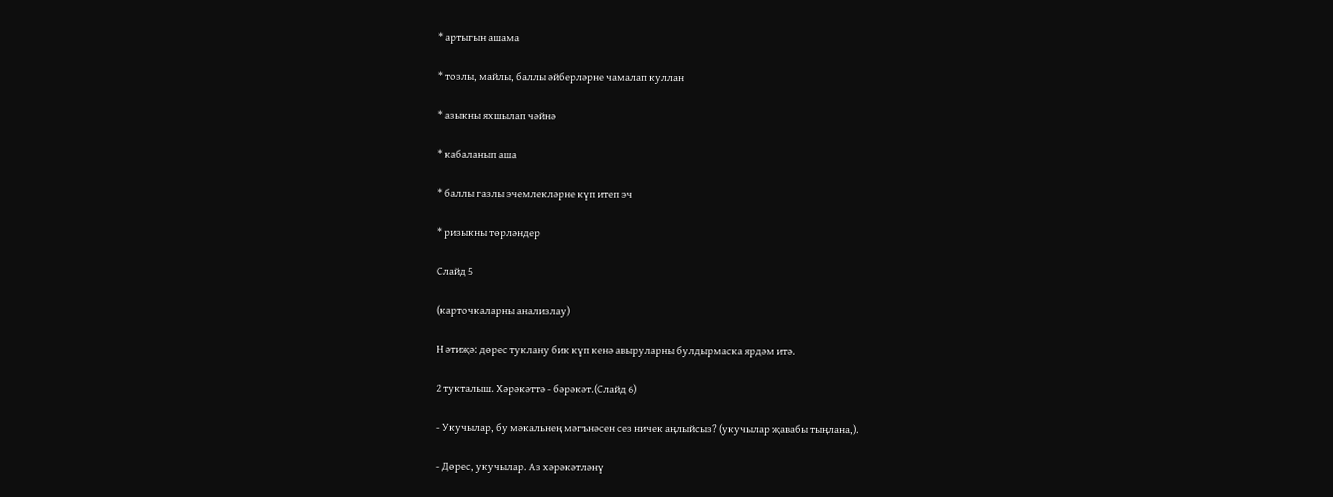* артыгын ашама

* тозлы, майлы, баллы әйберләрне чамалап куллан

* азыкны яхшылап чәйнә

* кабаланып аша

* баллы газлы эчемлекләрне күп итеп эч

* ризыкны төрләндер

Слайд 5

(карточкаларны анализлау)

Н әтиҗә: дөрес туклану бик күп кенә авыруларны булдырмаска ярдәм итә.

2 тукталыш. Хәрәкәттә - бәрәкәт.(Слайд 6)

- Укучылар, бу мәкальнең мәгънәсен сез ничек аңлыйсыз? (укучылар җавабы тыңлана,).

- Дөрес, укучылар. Аз хәрәкәтләнү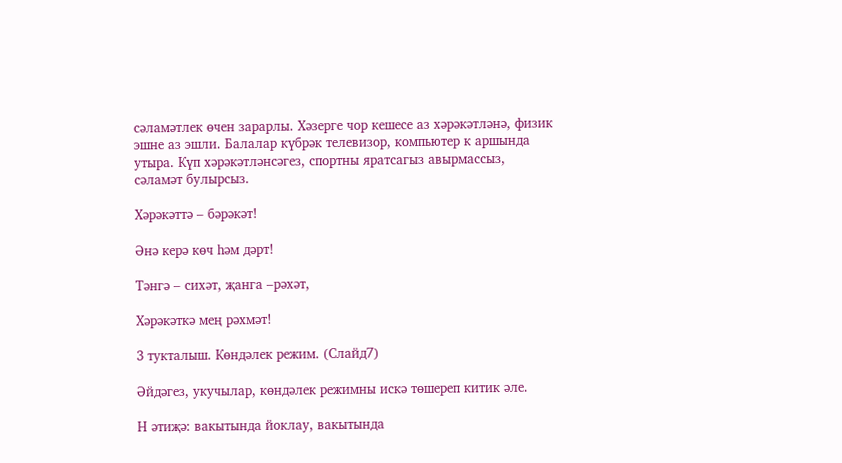сәламәтлек өчен зарарлы. Хәзерге чор кешесе аз хәрәкәтләнә, физик эшне аз эшли. Балалар күбрәк телевизор, компьютер к аршында утыра. Күп хәрәкәтләнсәгез, спортны яратсагыз авырмассыз, сәламәт булырсыз.

Хәрәкәттә – бәрәкәт!

Әнә керә көч һәм дәрт!

Тәнгә – сихәт, җанга –рәхәт,

Хәрәкәткә мең рәхмәт!

3 тукталыш. Көндәлек режим. (Слайд7)

Әйдәгез, укучылар, көндәлек режимны искә төшереп китик әле.

Н әтиҗә: вакытында йоклау, вакытында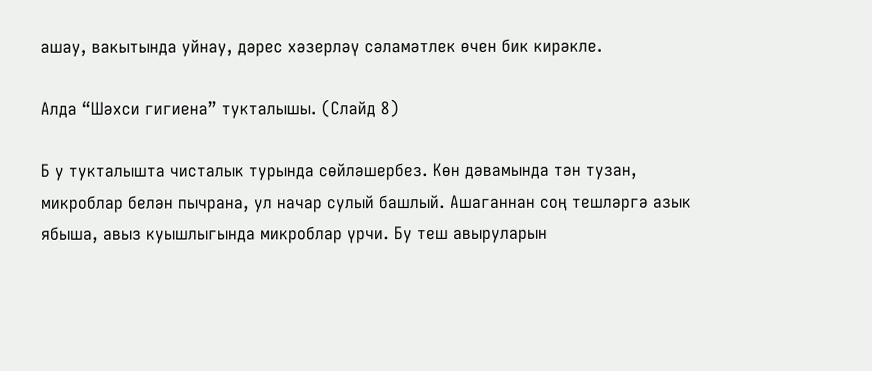ашау, вакытында уйнау, дәрес хәзерләү сәламәтлек өчен бик кирәкле.

Алда “Шәхси гигиена” тукталышы. (Слайд 8)

Б у тукталышта чисталык турында сөйләшербез. Көн дәвамында тән тузан, микроблар белән пычрана, ул начар сулый башлый. Ашаганнан соң тешләргә азык ябыша, авыз куышлыгында микроблар үрчи. Бу теш авыруларын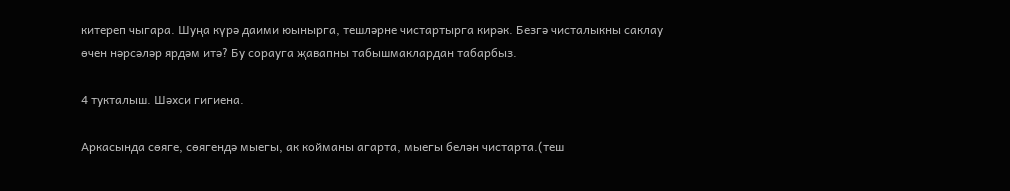китереп чыгара. Шуңа күрә даими юынырга, тешләрне чистартырга кирәк. Безгә чисталыкны саклау өчен нәрсәләр ярдәм итә? Бу сорауга җавапны табышмаклардан табарбыз.

4 тукталыш. Шәхси гигиена.

Аркасында сөяге, сөягендә мыегы, ак койманы агарта, мыегы белән чистарта.(теш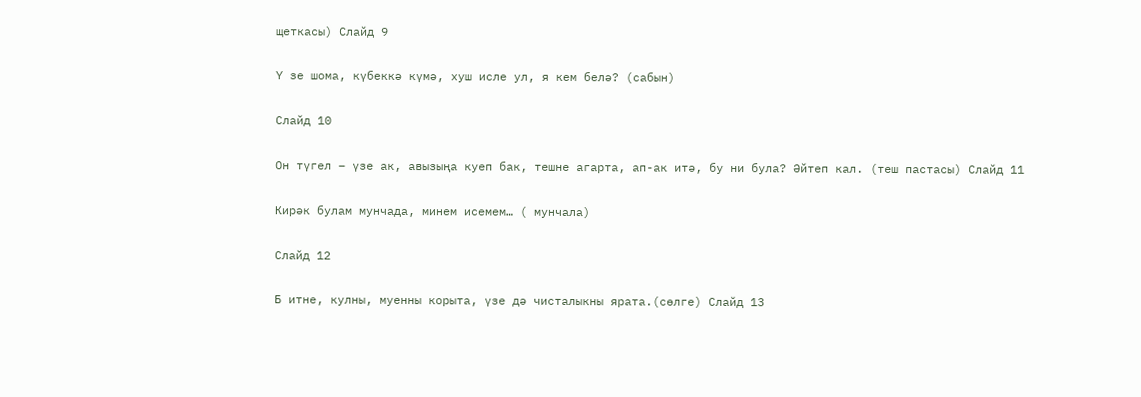щеткасы) Слайд 9

Ү зе шома, күбеккә күмә, хуш исле ул, я кем белә? (сабын)

Слайд 10

Он түгел – үзе ак, авызыңа куеп бак, тешне агарта, ап-ак итә, бу ни була? Әйтеп кал. (теш пастасы) Слайд 11

Кирәк булам мунчада, минем исемем… ( мунчала)

Слайд 12

Б итне, кулны, муенны корыта, үзе дә чисталыкны ярата.(сөлге) Слайд 13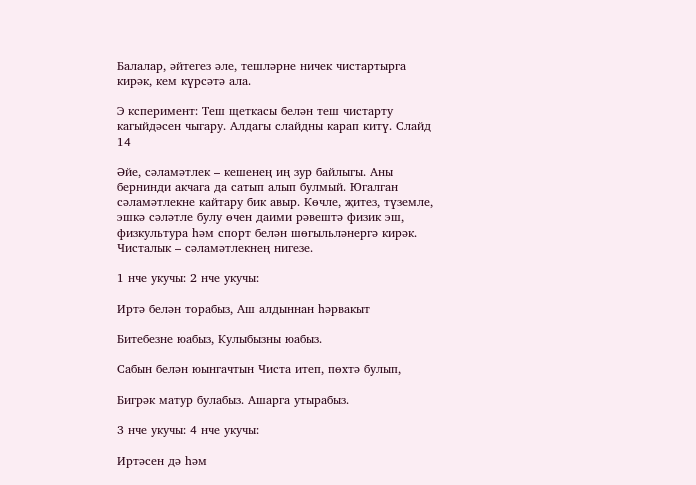Балалар, әйтегез әле, тешләрне ничек чистартырга кирәк, кем күрсәтә ала.

Э ксперимент: Теш щеткасы белән теш чистарту кагыйдәсен чыгару. Алдагы слайдны карап китү. Слайд 14

Әйе, сәламәтлек – кешенең иң зур байлыгы. Аны бернинди акчага да сатып алып булмый. Югалган сәламәтлекне кайтару бик авыр. Көчле, җитез, түземле, эшкә сәләтле булу өчен даими рәвештә физик эш, физкультура һәм спорт белән шөгыльләнергә кирәк. Чисталык – сәламәтлекнең нигезе.

1 нче укучы: 2 нче укучы:

Иртә белән торабыз, Аш алдыннан һәрвакыт

Битебезне юабыз, Кулыбызны юабыз.

Сабын белән юынгачтын Чиста итеп, пөхтә булып,

Бигрәк матур булабыз. Ашарга утырабыз.

3 нче укучы: 4 нче укучы:

Иртәсен дә һәм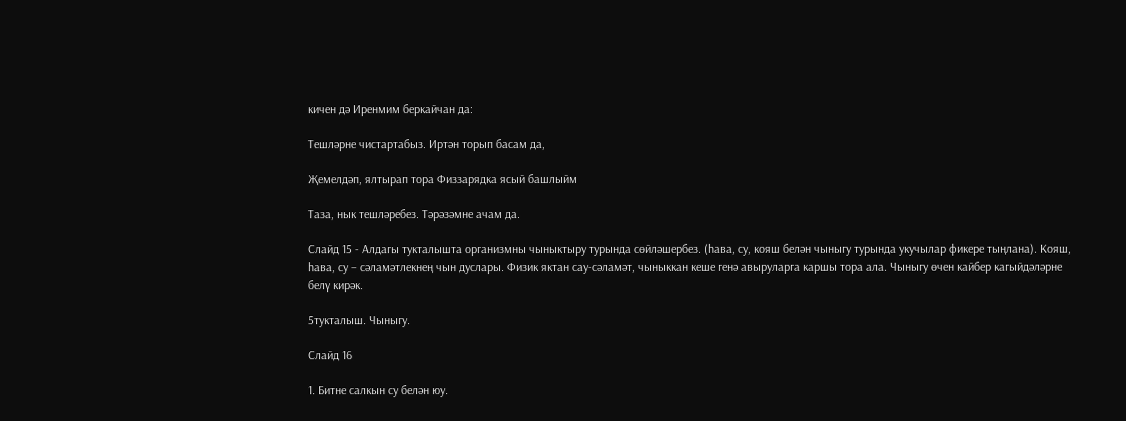кичен дә Иренмим беркайчан да:

Тешләрне чистартабыз. Иртән торып басам да,

Җемелдәп, ялтырап тора Физзарядка ясый башлыйм

Таза, нык тешләребез. Тәрәзәмне ачам да.

Слайд 15 - Алдагы тукталышта организмны чыныктыру турында сөйләшербез. (һава, су, кояш белән чыныгу турында укучылар фикере тыңлана). Кояш, һава, су – сәламәтлекнең чын дуслары. Физик яктан сау-сәламәт, чыныккан кеше генә авыруларга каршы тора ала. Чыныгу өчен кайбер кагыйдәләрне белү кирәк.

5тукталыш. Чыныгу.

Слайд 16

1. Битне салкын су белән юу.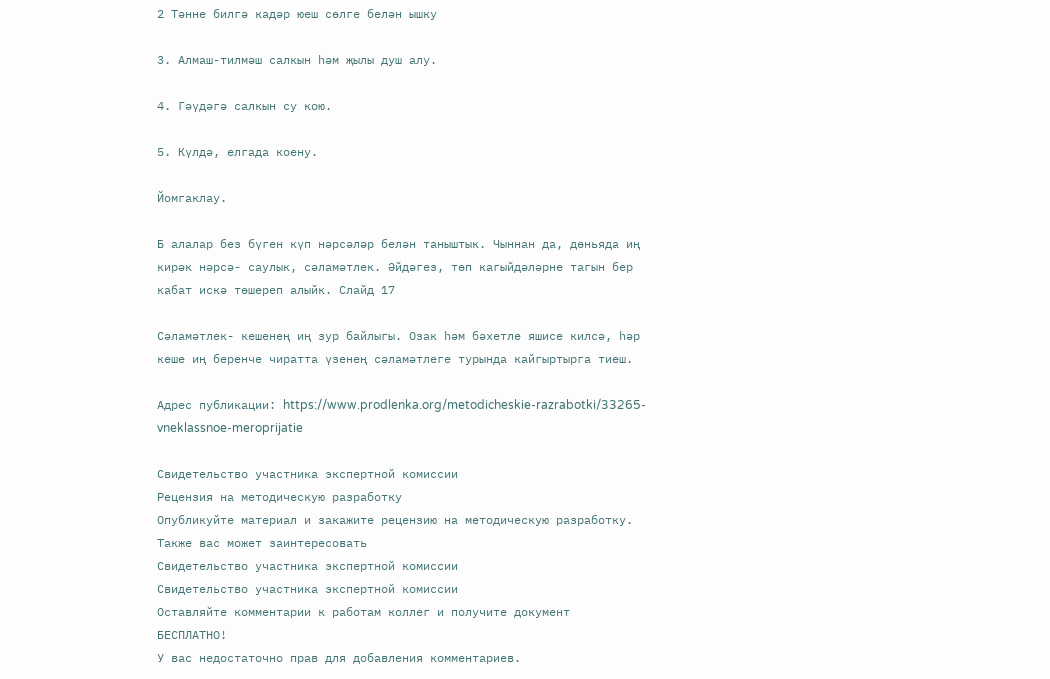2 Тәнне билгә кадәр юеш сөлге белән ышку

3. Алмаш-тилмәш салкын һәм җылы душ алу.

4. Гәүдәгә салкын су кою.

5. Күлдә, елгада коену.

Йомгаклау.

Б алалар без бүген күп нәрсәләр белән таныштык. Чыннан да, дөньяда иң кирәк нәрсә- саулык, сәламәтлек. Әйдәгез, төп кагыйдәләрне тагын бер кабат искә төшереп алыйк. Слайд 17

Сәламәтлек- кешенең иң зур байлыгы. Озак һәм бәхетле яшисе килсә, һәр кеше иң беренче чиратта үзенең сәламәтлеге турында кайгыртырга тиеш.

Адрес публикации: https://www.prodlenka.org/metodicheskie-razrabotki/33265-vneklassnoe-meroprijatie

Свидетельство участника экспертной комиссии
Рецензия на методическую разработку
Опубликуйте материал и закажите рецензию на методическую разработку.
Также вас может заинтересовать
Свидетельство участника экспертной комиссии
Свидетельство участника экспертной комиссии
Оставляйте комментарии к работам коллег и получите документ
БЕСПЛАТНО!
У вас недостаточно прав для добавления комментариев.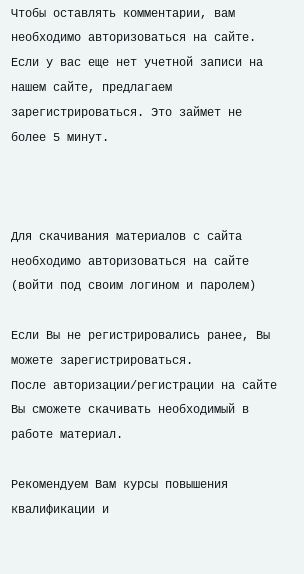Чтобы оставлять комментарии, вам необходимо авторизоваться на сайте. Если у вас еще нет учетной записи на нашем сайте, предлагаем зарегистрироваться. Это займет не более 5 минут.



Для скачивания материалов с сайта необходимо авторизоваться на сайте (войти под своим логином и паролем)

Если Вы не регистрировались ранее, Вы можете зарегистрироваться.
После авторизации/регистрации на сайте Вы сможете скачивать необходимый в работе материал.

Рекомендуем Вам курсы повышения квалификации и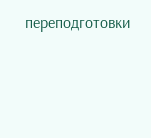переподготовки